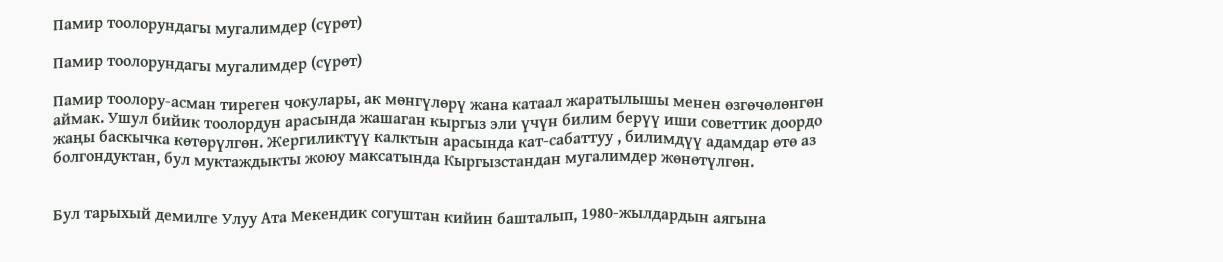Памир тоолорундагы мугалимдер (сүрөт)

Памир тоолорундагы мугалимдер (сүрөт)

Памир тоолору-асман тиреген чокулары, ак мөнгүлөрү жана катаал жаратылышы менен өзгөчөлөнгөн аймак. Ушул бийик тоолордун арасында жашаган кыргыз эли үчүн билим берүү иши советтик доордо жаңы баскычка көтөрүлгөн. Жергиликтүү калктын арасында кат-сабаттуу , билимдүү адамдар өтө аз болгондуктан, бул муктаждыкты жоюу максатында Кыргызстандан мугалимдер жөнөтүлгөн.


Бул тарыхый демилге Улуу Ата Мекендик согуштан кийин башталып, 1980-жылдардын аягына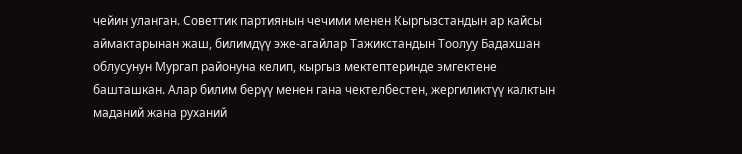чейин уланган. Советтик партиянын чечими менен Кыргызстандын ар кайсы аймактарынан жаш, билимдүү эже-агайлар Тажикстандын Тоолуу Бадахшан облусунун Мургап районуна келип, кыргыз мектептеринде эмгектене башташкан. Алар билим берүү менен гана чектелбестен, жергиликтүү калктын маданий жана руханий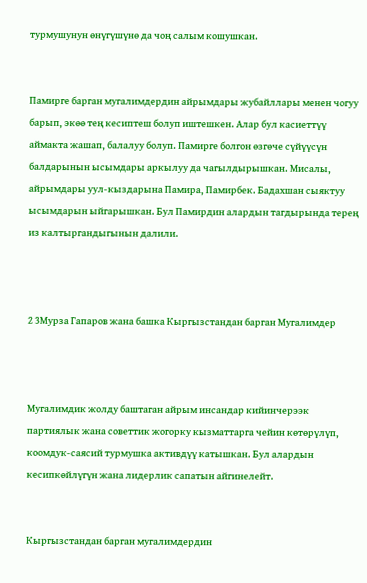турмушунун өнүгүшүнө да чоң салым кошушкан.


Памирге барган мугалимдердин айрымдары жубайллары менен чогуу барып, экөө тең кесиптеш болуп иштешкен. Алар бул касиеттүү аймакта жашап, балалуу болуп. Памирге болгон өзгөче сүйүүсүн балдарынын ысымдары аркылуу да чагылдырышкан. Мисалы, айрымдары уул-кыздарына Памира, Памирбек. Бадахшан сыяктуу ысымдарын ыйгарышкан. Бул Памирдин алардын тагдырында терең из калтыргандыгынын далили.



2 3Мурза Гапаров жана башка Кыргызстандан барган Мугалимдер



Мугалимдик жолду баштаган айрым инсандар кийинчерээк партиялык жана советтик жогорку кызматтарга чейин көтөрүлүп, коомдук-саясий турмушка активдүү катышкан. Бул алардын кесипкөйлүгүн жана лидерлик сапатын айгинелейт.


Кыргызстандан барган мугалимдердин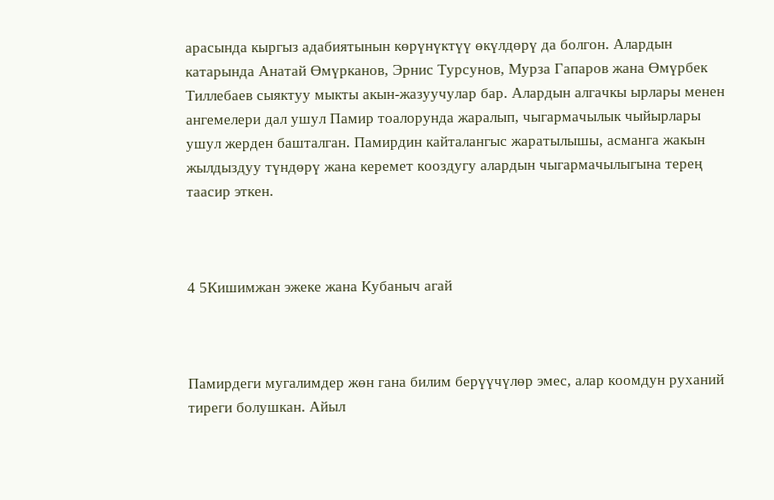арасында кыргыз адабиятынын көрүнүктүү өкүлдөрү да болгон. Алардын катарында Анатай Өмүрканов, Эрнис Турсунов, Мурза Гапаров жана Өмүрбек Тиллебаев сыяктуу мыкты акын-жазуучулар бар. Алардын алгачкы ырлары менен ангемелери дал ушул Памир тоалорунда жаралып, чыгармачылык чыйырлары ушул жерден башталган. Памирдин кайталангыс жаратылышы, асманга жакын жылдыздуу түндөрү жана керемет кооздугу алардын чыгармачылыгына терең таасир эткен.



4 5Кишимжан эжеке жана Кубаныч агай



Памирдеги мугалимдер жөн гана билим берүүчүлөр эмес, алар коомдун руханий тиреги болушкан. Айыл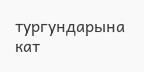тургундарына кат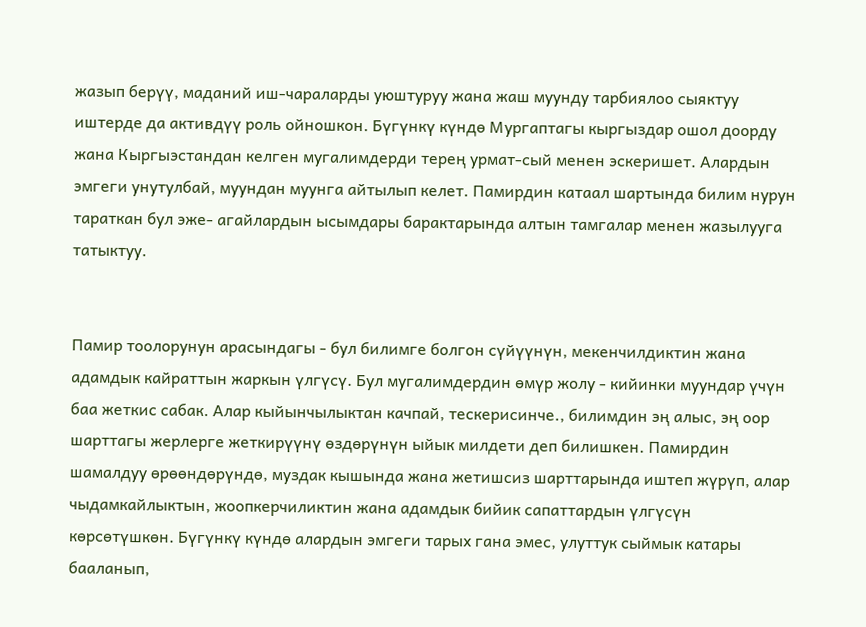жазып берүү, маданий иш-чараларды уюштуруу жана жаш муунду тарбиялоо сыяктуу иштерде да активдүү роль ойношкон. Бүгүнкү күндө Мургаптагы кыргыздар ошол доорду жана Кыргыэстандан келген мугалимдерди терең урмат-сый менен эскеришет. Алардын эмгеги унутулбай, муундан муунга айтылып келет. Памирдин катаал шартында билим нурун тараткан бул эже- агайлардын ысымдары барактарында алтын тамгалар менен жазылууга татыктуу.


Памир тоолорунун арасындагы - бул билимге болгон сүйүүнүн, мекенчилдиктин жана адамдык кайраттын жаркын үлгүсү. Бул мугалимдердин өмүр жолу - кийинки муундар үчүн баа жеткис сабак. Алар кыйынчылыктан качпай, тескерисинче., билимдин эң алыс, эң оор шарттагы жерлерге жеткирүүнү өздөрүнүн ыйык милдети деп билишкен. Памирдин шамалдуу өрөөндөрүндө, муздак кышында жана жетишсиз шарттарында иштеп жүрүп, алар чыдамкайлыктын, жоопкерчиликтин жана адамдык бийик сапаттардын үлгүсүн көрсөтүшкөн. Бүгүнкү күндө алардын эмгеги тарых гана эмес, улуттук сыймык катары бааланып,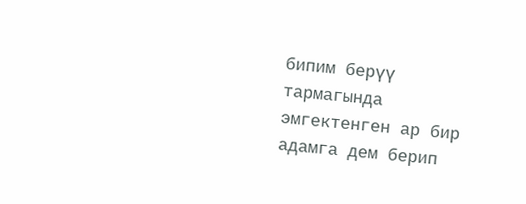бипим берүү тармагында эмгектенген ар бир адамга дем берип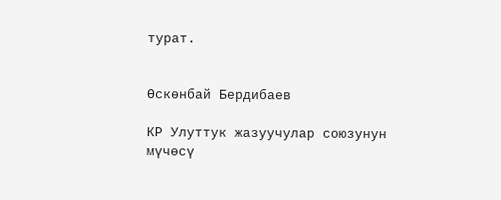турат.


Өскөнбай Бердибаев

КР Улуттук жазуучулар союзунун мүчөсү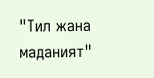"Тил жана маданият"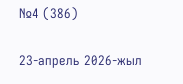№4 (386)

23-апрель 2026-жыл